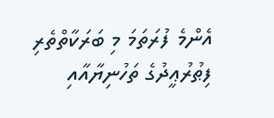އެންމެ ފުރަތަމަ މި ބަރަކާތްތެރި ފިޠުރުޢީދުގެ ތަހުނިޔާއާއި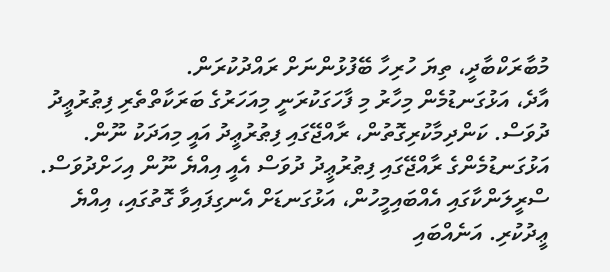މުބާރަކްބާދީ، ތިޔަ ހުރިހާ ބޭފުޅުންނަށް ރައްދުކުރަން.
އާދެ، އަޅުގަނޑުމެން މިހާރު މި ފާހަގަކުރަނީ މިއަހަރުގެ ބަރަކާތްތެރި ފިޠުރުޢީދު ދުވަސް. ކަންދިމާކުރިގޮތުން، ރާއްޖޭގައި ފިޠުރުޢީދު އައީ މިއަދަކު ނޫން. އަޅުގަނޑުމެންގެ ރާއްޖޭގައި ފިޠުރުޢީދު ދުވަސް އެއީ އިއްޔެ ނޫން އިހަށްދުވަސް. ސްރީލަންކާގައި އެއްބައިމީހުން، އަޅުގަނޑަށް އެނގިފައިވާ ގޮތުގައި، އިއްޔެ ޢީދުކުރި. އަނެއްބައި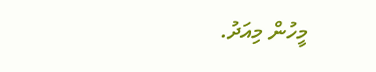މީހުން މިއަދު.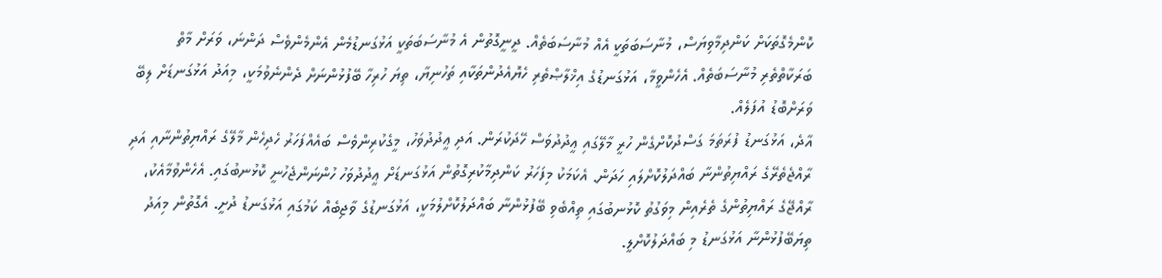ކޮންމެގޮތަކަށް ކަންދިމާވިޔަސް، މުނާސަބަތަކީ އެއް މުނާސަބަތެއް. ދީނީގޮތުން އެ މުނާސަބަތަކީ އަޅުގަނޑުމެން އެންމެންވެސް ދަންނަ، ވަރަށް މާތް ބަރަކާތްތެރި މުނާސަބަތެއް. އެހެންވީމާ، އަޅުގަނޑުގެ އިޚްލާޞްތެރި ހެޔޮއެދުންތަކާއި ތަހުނިޔާ، ތިޔަ ހުރިހާ ބޭފުޅުންނަށް ދެންނެވުމަކީ، މިއަދު އަޅުގަނޑަށް ލިބޭ ވަރަށްބޮޑު އުފަލެއް.
އާދެ، އަޅުގަނޑު ފުރަތަމަ ގަސްދުކޮށްގެން ހުރީ މާލޭގައި ޢީދުދުވަސް ހޭދަކުރަން. އަދި ޢީދުދުވަހު، މީގެކުރިންވެސް ބައެއްފަހަރު ހެދިހެން މާލޭގެ ރައްޔިތުންނާއި އަދި ރާއްޖެތެރޭގެ ރައްޔިތުންނާ ބައްދަލުކޮށްލައި ހަދަން. އެކަމަކު މިފަހަރު ކަންދިމާކުރިގޮތުން އަޅުގަނޑަށް ޢީދުދުވަހު ހުންނަންޖެހުނީ ކޮޅުނބުގައި. އެހެންވުމާއެކު، ރާއްޖޭގެ ރައްޔިތުންގެ ތެރެއިން މިވަގުތު ކޮޅުނބުގައި ތިއްބެވި ބޭފުޅުންނާ ބައްދަލުކޮށްލުމަކީ، އަޅުގަނޑުގެ ވާޖިބެއް ކަމުގައި އަޅުގަނޑު ދުށީ. އެގޮތުން މިއަދު ތިޔަބޭފުޅުންނާ އަޅުގަނޑު މި ބައްދަލުކޮށްލީ.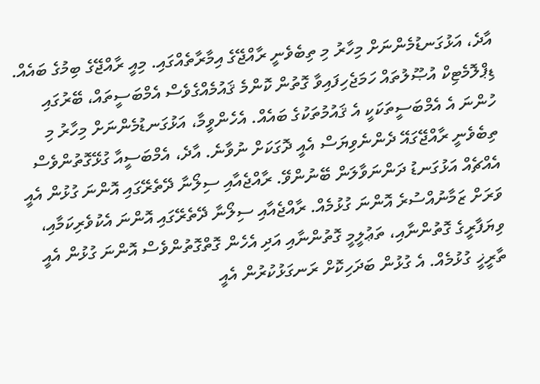އާދެ، އަޅުގަނޑުމެންނަށް މިހާރު މި ތިބެވެނީ ރާއްޖޭގެ އިމާރާތެއްގައި. މިއީ ރާއްޖޭގެ ބިމުގެ ބައެއް. ޑިޕްލޮމެޓިކް އުޞޫލުތައް ހަމަޖެހިފައިވާ ގޮތުން ކޮންމެ ޤައުމެއްގެވެސް އެމްބަސީތައް، ބޭރުގައި ހުންނަ އެ އެމްބަސީތަކަކީ އެ ޤައުމުތަކުގެ ބައެއް. އެހެންވީމާ، އަޅުގަނޑުމެންނަށް މިހާރު މި ތިބެވެނީ ރާއްޖޭގައޭ ދެންނެވިޔަސް އެއީ ދޮގަކަށް ނުވާނެ. އާދެ، އެމްބަސީއާ ގުޅޭގޮތުންވެސް އެއްޗެއް އަޅުގަނޑު ދަންނަވާލަން ބޭނުންވޭ. ރާއްޖެއާއި ސިލޯނާ ދޭތެރޭގައި އޮންނަ ގުޅުން އެއީ ވަރަށް ޒަމާނުއްސުރެ އޮންނަ ގުޅުމެއް. ރާއްޖެއާއި ސިލޯނާ ދޭތެރޭގައި އޮންނަ އެކުވެރިކަމާއި، ވިޔަފާރީގެ ގޮތުންނާއި، ތަޢުލީމީ ގޮތުންނާއި އަދި އެހެން ގޮތްގޮތުންވެސް އޮންނަ ގުޅުން އެއީ ތާރީޚީ ގުޅުމެއް. އެ ގުޅުން ބަދަހިކޮށް ރަނގަޅުކުރުން އެއީ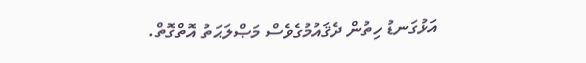އަޅުގަނޑު ހިތުން ދެޤައުމުގެވެސް މަޞްލަޙަތު އޮތްގޮތް.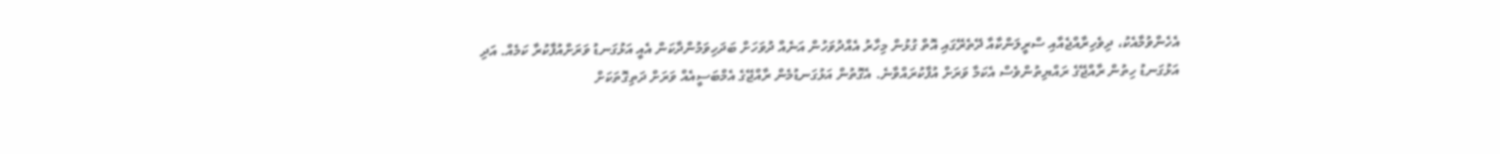އެހެންވުމާއެކު، ދިވެހިރާއްޖެއާއި ސްރީލަންކާއާ ދޭތެރޭގައި އޮތް ގުޅުން މިހާރު އެއްދުވަހުން އަނެއް ދުވަހަށް ބަދަހިވަމުންދާކަން އެއީ އަޅުގަނޑު ވަރަށްއުފާކުރާ ކަމެއް. އަދި އަޅުގަނޑު ހިތުން ރާއްޖޭގެ ރައްޔިތުންވެސް އެކަމާ ވަރަށް އުފާކުރައްވާނެ. އެގޮތުން އަޅުގަނޑުމެން ރާއްޖޭގެ އެމްބަސީއެއް ވަރަށް ދަތިގޮތަކަށް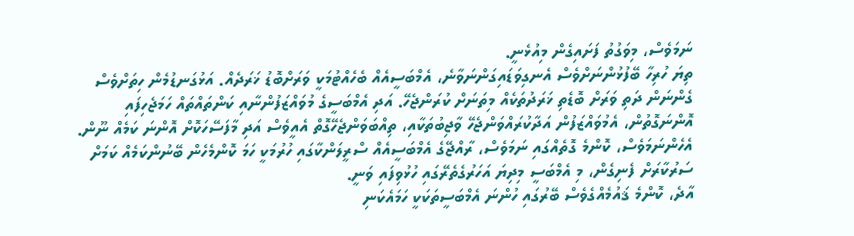ނަމަވެސް، މިވަގުތު ފަށައިގެން މިއުޅެނީ.
ތިޔަ ހުރިހާ ބޭފުޅުންނަށްވެސް އެނގިވަޑައިގަންނަވާނެ، އެމްބަސީއެއް ބެހެއްޓުމަކީ ވަރަށްބޮޑު ޚަރަދެއް. އަޅުގަނޑުމެން ހިތަށްވެސް ގެންނަން ދަތި ވަރަށް ބޮޑެތި ޚަރަދުތަކެއް މިތަނަށް ކުރަންޖެހޭ. އަދި އެމްބަސީގެ މުވައްޒަފުންނާއި ކަންތައްތައް ހަމަޖެހިފައި އޮންނަގޮތުން، އެމުވައްޒަފުން އަދާކުރައްވަންޖެހޭ ވާޖިބުތަކާއި، ތިއްބަވަންޖެހޭގޮތް އެއީވެސް އަދި މާފަސޭހަކޮށް އޮންނަ ކަމެއް ނޫން. އެހެންނަމަވެސް، ކޮންމެ ގޮތެއްގައި ނަމަވެސް، ރާއްޖޭގެ އެމްބަސީއެއް ސްރީލަންކާގައި ހުރުމަކީ ހަމަ ކޮންމެހެން ބޭނުންކަމެއް ކަމަށް ސަރުކާރަށް ފެނިގެން، މި އެމްބަސީ މިދިޔަ އަހަރުގެތެރޭގައި ހުޅުވިފައި ވަނީ.
އާދެ، ކޮންމެ ޤައުމެއްގެވެސް ބޭރުގައި ހުންނަ އެމްބަސީތަކަކީ ހަމައެކަނި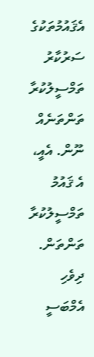އެޤައުމުތަކުގެ ސަރުކާރު ތަމްސީލުކުރާ ތަންތަނެއް ނޫން. އެއީ، އެ ޤައުމު ތަމްސީލުކުރާ ތަންތަން. ދިވެހި އެމްބަސީ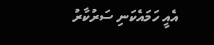އެއީ ހަމައެކަނި ސަރުކާރު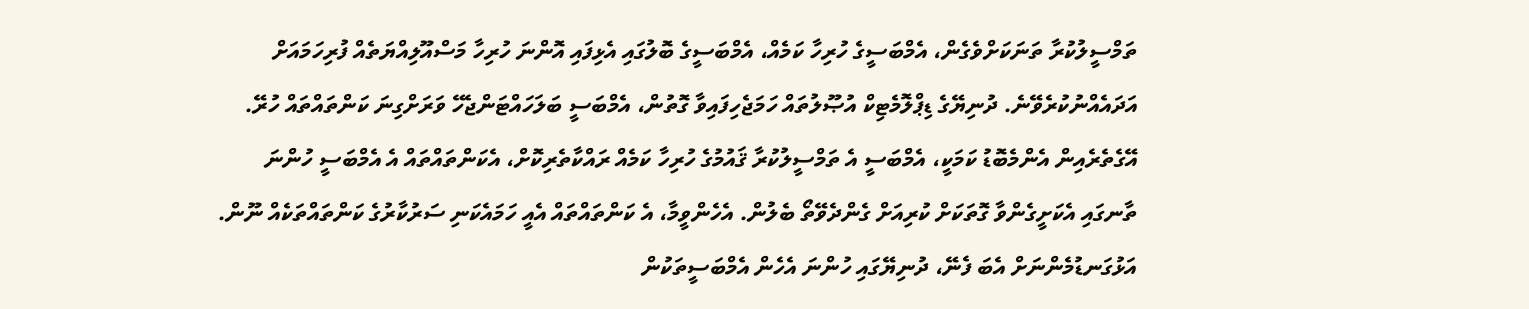ތަމްސީލުކުރާ ތަނަކަށްވެގެން، އެމްބަސީގެ ހުރިހާ ކަމެއް، އެމްބަސީގެ ބޮލުގައި އެޅިފައި އޮންނަ ހުރިހާ މަސްއޫލިއްޔަތެއް ފުރިހަމައަށް އަދައެއްނުކުރެވޭނެ. ދުނިޔޭގެ ޑިޕްލޮމެޓިކް އުޞޫލުތައް ހަމަޖެހިފައިވާ ގޮތުން، އެމްބަސީ ބަލަހައްޓަންޖެހޭ ވަރަށްގިނަ ކަންތައްތައް ހުރޭ. އޭގެތެރެއިން އެންމެބޮޑު ކަމަކީ، އެމްބަސީ އެ ތަމްސީލުކުރާ ޤައުމުގެ ހުރިހާ ކަމެއް ރައްކާތެރިކޮށް، އެކަންތައްތައް އެ އެމްބަސީ ހުންނަ ތާނގައި އެކަށީގެންވާ ގޮތަކަށް ކުރިއަށް ގެންދެވޭތޯ ބެލުން. އެހެންވީމާ، އެ ކަންތައްތައް އެއީ ހަމައެކަނި ސަރުކާރުގެ ކަންތައްތަކެއް ނޫން. އަޅުގަނޑުމެންނަށް އެބަ ފެނޭ، ދުނިޔޭގައި ހުންނަ އެހެން އެމްބަސީތަކުން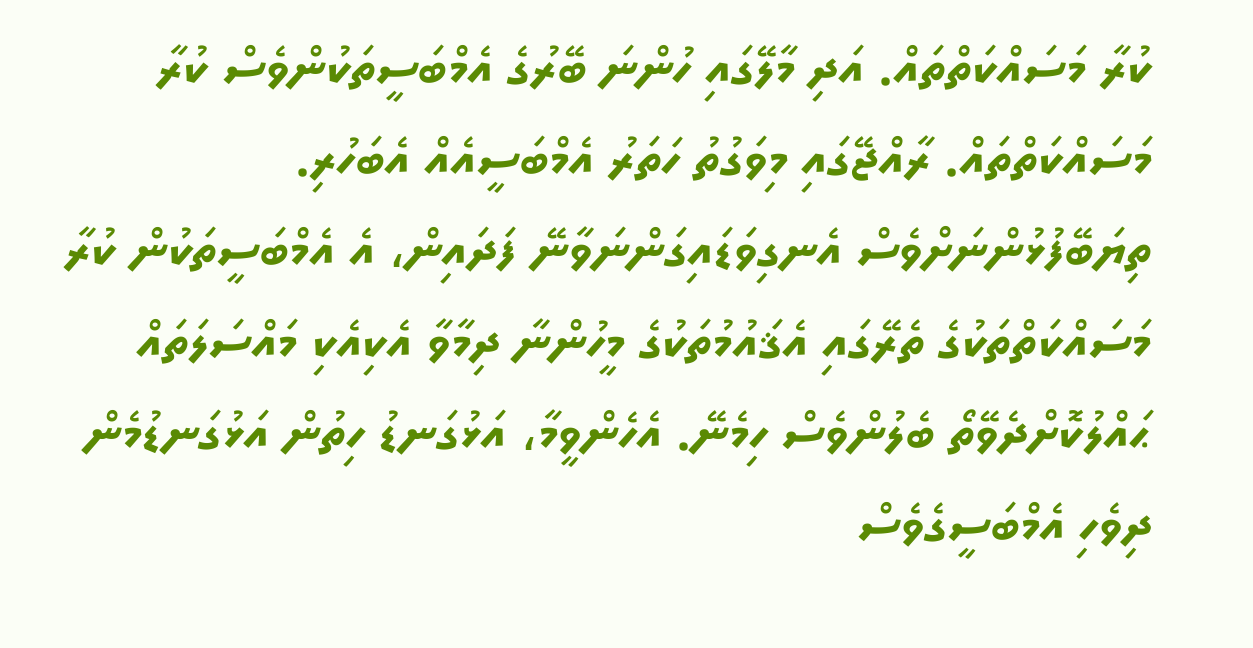ކުރާ މަސައްކަތްތައް. އަދި މާލޭގައި ހުންނަ ބޭރުގެ އެމްބަސީތަކުންވެސް ކުރާ މަސައްކަތްތައް. ރާއްޖޭގައި މިވަގުތު ހަތަރު އެމްބަސީއެއް އެބަހުރި. ތިޔަބޭފުޅުންނަށްވެސް އެނގިވަޑައިގަންނަވާނޭ ފަދައިން، އެ އެމްބަސީތަކުން ކުރާ މަސައްކަތްތަކުގެ ތެރޭގައި އެޤައުމުތަކުގެ މީހުންނާ ދިމާވާ އެކިއެކި މައްސަލަތައް ޙައްލުކޮށްދެވޭތޯ ބެލުންވެސް ހިމެނޭ. އެހެންވީމާ، އަޅުގަނޑު ހިތުން އަޅުގަނޑުމެން ދިވެހި އެމްބަސީގެވެސް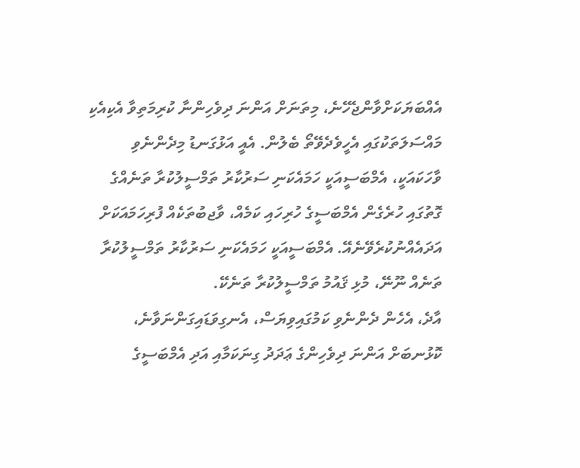އެއްބަޔަކަށްވާންޖެހޭނެ، މިތަނަށް އަންނަ ދިވެހިންނާ ކުރިމަތިވާ އެކިއެކި މައްސަލަތަކުގައި އެހީވެދެވޭތޯ ބެލުން. އެއީ އަޅުގަނޑު މިދެންނެވި ވާހަކައަކީ، އެމްބަސީއަކީ ހަމައެކަނި ސަރުކާރު ތަމްސީލުކުރާ ތަނެއްގެ ގޮތުގައި ހުރެގެން އެމްބަސީގެ ހުރިހައި ކަމެއް، ވާޖބުތަކެއް ފުރިހަމައަކަށް އަދައެއްނުކުރެވޭނެއޭ. އެމްބަސީއަކީ ހަމައެކަނި ސަރުކާރު ތަމްސީލުކުރާ ތަނެއް ނޫނޭ، މުޅި ޤައުމު ތަމްސީލުކުރާ ތަނެކޭ.
އާދެ، އެހެން ދެންނެވި ކަމުގައިވިޔަސް، އެނގިވަޑައިގަންނަވާނެ، ކޮޅުނބަށް އަންނަ ދިވެހިންގެ ޢަދަދު ގިނަކަމާއި އަދި އެމްބަސީގެ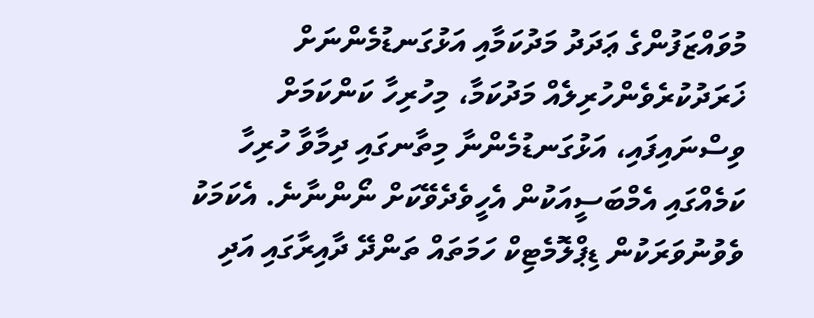މުވައްޒަފުންގެ ޢަދަދު މަދުކަމާއި އަޅުގަނޑުމެންނަށް ޚަރަދުކުރެވެންހުރިލެއް މަދުކަމާ، މިހުރިހާ ކަންކަމަށް ވިސްނައިފައި، އަޅުގަނޑުމެންނާ މިތާނގައި ދިމާވާ ހުރިހާ ކަމެއްގައި އެމްބަސީއަކުން އެހީވެދެވޭކަށް ނޯންނާނެ. އެކަމަކު ވެވުނުވަރަކުން ޑިޕްލޮމެޓިކް ހަމަތައް ތަންދޭ ދާއިރާގައި އަދި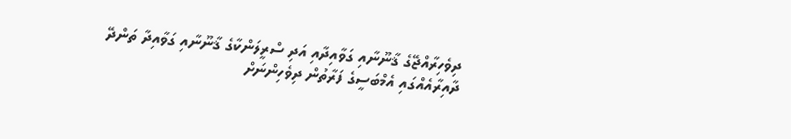ދިވެހިރާއްޖޭގެ ޤާނޫނާއި ގަވާއިދާއި އަދި ސްރީލަންކާގެ ޤާނޫނާއި ގަވާއިދާ ތަންދޭ ދާއިރާއެއްގައި އެމްބަސީގެ ފަރާތުން ދިވެހިންނަށް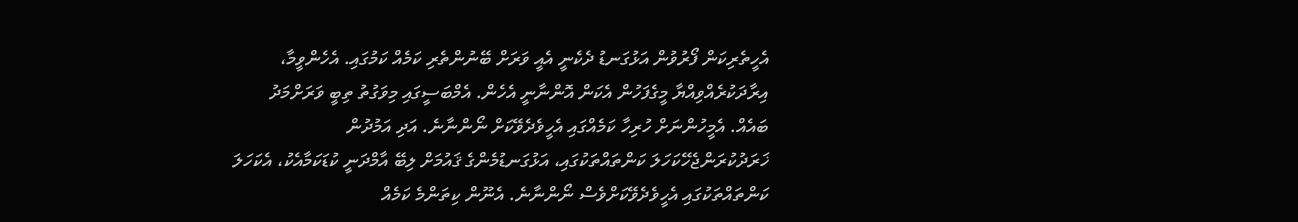އެހީތެރިކަން ފޯރުވުން އަޅުގަނޑު ދެކެނީ އެއީ ވަރަށް ބޭނުންތެރި ކަމެއް ކަމުގައި. އެހެންވީމާ، އިރާދަކުރެއްވިއްޔާ މީގެފަހުން އެކަން އޮންނާނީ އެހެން. އެމްބަސީގައި މިވަގުތު ތިބީ ވަރަށްމަދު ބައެއް. އެމީހުންނަށް ހުރިހާ ކަމެއްގައި އެހީވެދެވޭކަށް ނޯންނާނެ. އަދި އަމުދުން ޚަރަދުކުރަންޖެހޭކަހަލަ ކަންތައްތަކުގައި، އަޅުގަނޑުމެންގެ ޤައުމަށް ލިބޭ އާމްދަނީ ކުޑަކަމާއެކު، އެކަހަލަ ކަންތައްތަކުގައި އެހީވެދެވޭކަށްވެސް ނޯންނާނެ. އެނޫން ކިތަންމެ ކަމެއް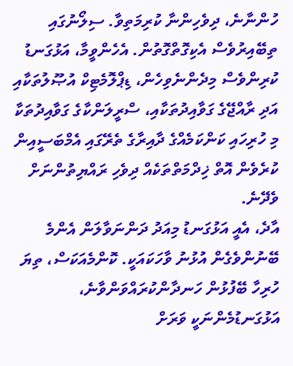ހުންނާނެ، ދިވެހިންނާ ކުރިމަތިވާ. ސިލޯނުގައި ތިބޭއިރުވެސް އެކިގޮތްގޮތުން. އެހެންވީމާ، އަޅުގަނޑު ކުރިންވެސް މިދެންނެވިހެން، ޑިޕްލޮމެޓިކް އުޞޫލުތަކާއި އަދި ރާއްޖޭގެ ގަވާއިދުތަކާއި، ސްރީލަންކާގެ ގަވާއިދުތަކާ މި ހުރިހައި ކަންކަމެއްގެ ދާއިރާގެ ތެރޭގައި އެމްބަސީއިން ކުރެވެން އޮތް ޚިދްމަތްތަކެއް ދިވެހި ރައްޔިތުންނަށް ވެދޭނެ.
އާދެ، އެއީ އަޅުގަނޑު މިއަދު ދަންނަވާލަން އެންމެ ބޭނުންވެގެން އުޅުނު ވާހަކައަކީ. ކޮންމެއަކަސް، ތިޔަ ހުރިހާ ބޭފުޅުން ހަނދާންކުރައްވަންވާނެ، އަޅުގަނޑުމެންނަކީ ވަރަށް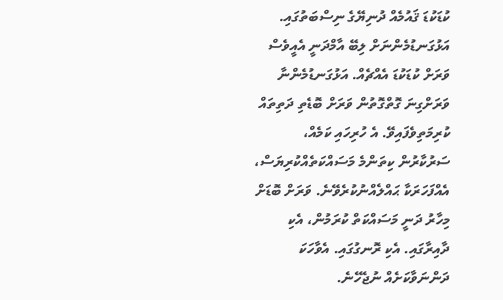ކުޑަކުޑަ ޤައުމެއް ދުނިޔޭގެ ނިސްބަތުގައި. އަޅުގަނޑުމެންނަށް ލިބޭ އާމްދަނީ އެއީވެސް ވަރަށް ކުޑަކުޑަ އެއްޗެއް. އަޅުގަނޑުމެންނާ ވަރަށްގިނަ ގޮތްގޮތުން ވަރަށް ބޮޑެތި ދަތިތައް  ކުރިމަތިވެފައިވޭ. އެ ހުރިހައި ކަމެއް، ސަރުކާރުން ކިތަންމެ މަސައްކަތެއްކުރިޔަސް، އެއްފަހަރަކާ ޙައްލެއްނުކުރެވޭނެ. ވަރަށް ބޮޑަށް މިހާރު ދަނީ މަސައްކަތް ކުރަމުން، އެކި ދާއިރާގައި. އެކި ރޮނގުގައި. އެވާހަކަ ދަންނަވާކަށެއް ނުޖެހޭނެ.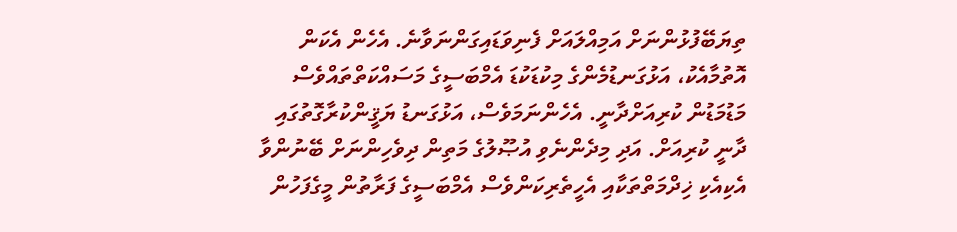ތިޔަބޭފުޅުންނަށް އަމިއްލައަށް ފެނިވަޑައިގަންނަވާނެ. އެހެން އެކަން އޮތުމާއެކު، އަޅުގަނޑުމެންގެ މިކުޑަކުޑަ އެމްބަސީގެ މަސައްކަތްތައްވެސް މަޑުމަޑުން ކުރިއަށްދާނީ. އެހެންނަމަވެސް، އަޅުގަނޑު ޔަޤީންކުރާގޮތުގައި ދާނީ ކުރިއަށް. އަދި މިދެންނެވި އުޞޫލުގެ މަތިން ދިވެހިންނަށް ބޭނުންވާ އެކިއެކި ޚިދްމަތްތަކާއި އެހީތެރިކަންވެސް އެމްބަސީގެ ފަރާތުން މީގެފަހުން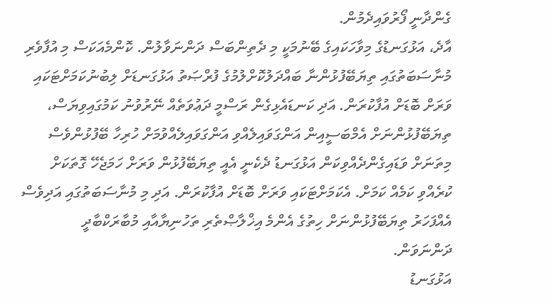ގެންދާނީ ފޯރުވައިދެމުން.
އާދެ، އަޅުގަނޑުގެ މިވާހަކައިގެ ބޭނުމަކީ މި ދެތިންބަސް ދަންނަވާލުން. ކޮންމެއަކަސް މި އުފާވެރި މުނާސަބަތުގައި ތިޔަބޭފުޅުންނާ ބައްދަލުކޮށްލުމުގެ ފުރްޞަތު އަޅުގަނޑަށް ލިބުނުކަމަށްޓަކައި ވަރަށް ބޮޑަށް އުފާކުރަން. އަދި ކަނޑައެޅިގެން ރަސްމީ ދަޢުވަތެއް ނޭރުވުނު ކަމުގައިވިޔަސް، ތިޔަބޭފުޅުންނަށް އެމްބަސީއިން އަންގަވައިލެއްވި އަންގަވައިލެއްވުމަށް ހުރިހާ ބޭފުޅުންވެސް މިތަނަށް ވަޑައިގެންދެއްވިކަން އަޅުގަނޑު ދެކެނީ އެއީ ތިޔަބޭފުޅުން ވަރަށް ހަމަޖެހޭ ގޮތަކަށް ކުރެއްވި ކަމެއް ކަމަށް. އެކަމަށްޓަކައި ވަރަށް ބޮޑަށް އުފާކުރަން. އަދި މި މުނާސަބަތުގައި އަދިވެސް އެއްފަހަރު ތިޔަބޭފުޅުންނަށް ހިތުގެ އެންމެ އިޚްލާޞްތެރި ތަހުނިޔާއާއި މުބާރަކްބާދީ ދަންނަވަން.
އަޅުގަނޑު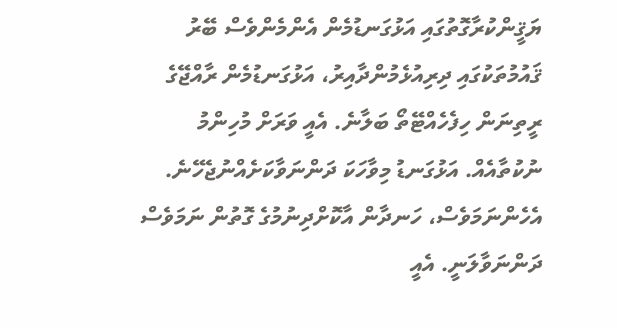ޔަޤީންކުރާގޮތުގައި އަޅުގަނޑުމެން އެންމެންވެސް ބޭރު ޤައުމުތަކުގައި ދިރިއުޅެމުންދާއިރު، އަޅުގަނޑުމެން ރާއްޖޭގެ ރީތިނަން ހިފެހެއްޓޭތޯ ބަލާނެ. އެއީ ވަރަށް މުހިންމު ނުކުތާއެއް. އަޅުގަނޑު މިވާހަކަ ދަންނަވާކަށެއްނުޖެހޭނެ. އެހެންނަމަވެސް، ހަނދާން އާކޮށްދިނުމުގެ ގޮތުން ނަމަވެސް ދަންނަވާލަނީ. އެއީ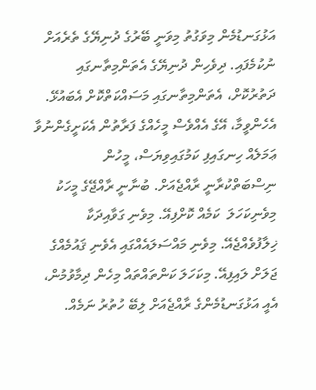އަޅުގަނޑުމެން މިވަގުތު މިވަނީ ބޭރުގެ ދުނިޔޭގެ ތެރެއަށް ނުކުމެފައި. ދިވެހިން ދުނިޔޭގެ އެތަންމިތާނގައި ދަތުރުކޮށް، އެތަންމިތާނގައި މަސައްކަތްކޮށް އެބައުޅޭ. އެހެންވީމާ، އޭގެ އެއްވެސް މީހެއްގެ ފަރާތުން އެކަށީގެންނުވާ ޢަމަލެއް ހިނގައިފި ކަމުގައިވިޔަސް، މީހުން ނިސްބަތްކުރާނީ ރާއްޖެއަށް. ބުނާނީ ރާއްޖޭގެ މީހަކު މިވެނިކަހަލަ  ކަމެއް ކޮށްފިއޭ. މިވެނި ގަވާއިދަކާ ޚިލާފުވެއްޖެއޭ. މިވެނި މައްސަލައެއްގައި އެވެނި ޤައުމެއްގެ ޖަލަށް ލައިފިއޭ. މިކަހަލަ ކަންތައްތައް މިހެން ދިމާވުމުން، އެއީ އަޅުގަނޑުމެންގެ ރާއްޖެއަށް ލިބޭ ހުތުރު ނަމެއް.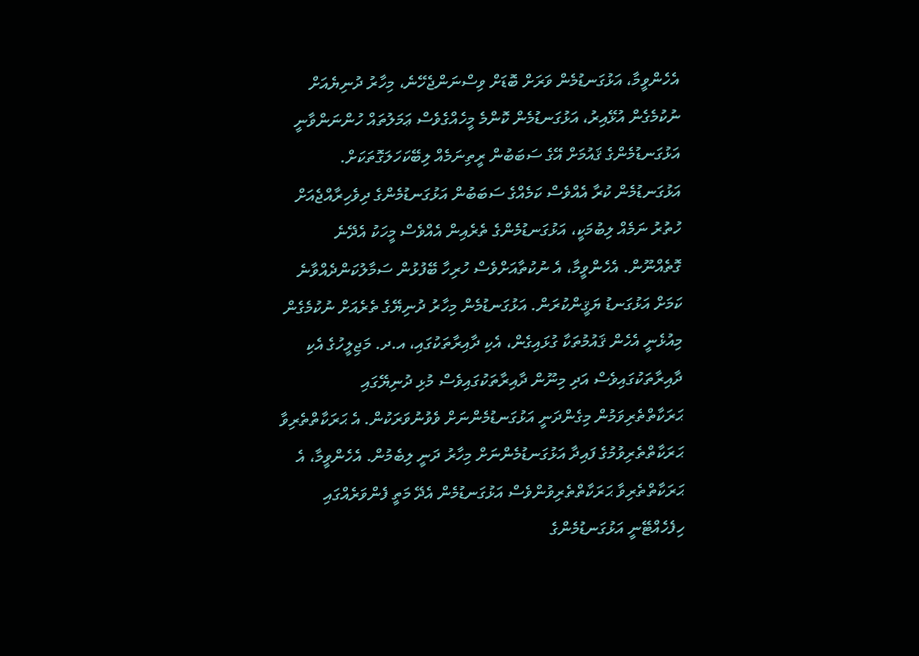އެހެންވީމާ، އަޅުގަނޑުމެން ވަރަށް ބޮޑަށް ވިސްނަންޖެހޭނެ، މިހާރު ދުނިޔެއަށް ނުކުމެގެން އުޅޭއިރު، އަޅުގަނޑުމެން ކޮންމެ މީހެއްގެވެސް ޢަމަލުތައް ހުންނަންވާނީ އަޅުގަނޑުމެންގެ ޤައުމަށް އޭގެ ސަބަބުން ރީތިނަމެއް ލިބޭކަހަލަގޮތަކަށް. އަޅުގަނޑުމެން ކުރާ އެއްވެސް ކަމެއްގެ ސަބަބުން އަޅުގަނޑުމެންގެ ދިވެހިރާއްޖެއަށް ހުތުރު ނަމެއް ލިބުމަކީ، އަޅުގަނޑުމެންގެ ތެރެއިން އެއްވެސް މީހަކު އެދޭނެ ގޮތެއްނޫން. އެހެންވީމާ، އެ ނުކުތާއަށްވެސް ހުރިހާ ބޭފުޅުން ސަމާލުކަންދެއްވާނެ ކަމަށް އަޅުގަނޑު ޔަޤީންކުރަން. އަޅުގަނޑުމެން މިހާރު ދުނިޔޭގެ ތެރެއަށް ނުކުމެގެން މިއުޅެނީ އެހެން ޤައުމުތަކާ ގުޅައިގެން، އެކި ދާއިރާތަކުގައި، އ.ދ. މަޖިލީހުގެ އެކި ދާއިރާތަކުގައިވެސް އަދި މިނޫން ދާއިރާތަކުގައިވެސް މުޅި ދުނިޔޭގައި ޙަރަކާތްތެރިވަމުން މިގެންދަނީ އަޅުގަނޑުމެންނަށް ވެވުނުވަރަކުން. އެ ޙަރަކާތްތެރިވާ ޙަރަކާތްތެރިވުމުގެ ފައިދާ އަޅުގަނޑުމެންނަށް މިހާރު ދަނީ ލިބެމުން. އެހެންވީމާ، އެ ޙަރަކާތްތެރިވާ ޙަރަކާތްތެރިވުންވެސް އަޅުގަނޑުމެން އެދޭ މަތީ ފެންވަރެއްގައި ހިފެހެއްޓޭނީ އަޅުގަނޑުމެންގެ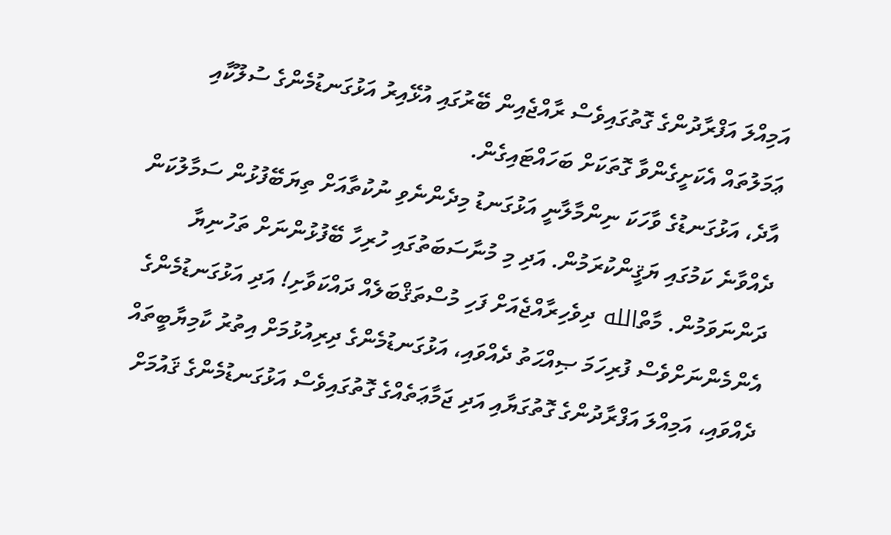އަމިއްލަ އަފްރާދުންގެ ގޮތުގައިވެސް ރާއްޖެއިން ބޭރުގައި އުޅޭއިރު އަޅުގަނޑުމެންގެ ސުލޫކާއި ޢަމަލުތައް އެކަށީގެންވާ ގޮތަކަށް ބަހައްޓައިގެން.
އާދެ، އަޅުގަނޑުގެ ވާހަކަ ނިންމާލާނީ އަޅުގަނޑު މިދެންނެވި ނުކުތާއަށް ތިޔަބޭފުޅުން ސަމާލުކަން ދެއްވާނެ ކަމުގައި ޔަޤީންކުރަމުން. އަދި މި މުނާސަބަތުގައި ހުރިހާ ބޭފުޅުންނަށް ތަހުނިޔާ ދަންނަވަމުން. މާތްالله ދިވެހިރާއްޖެއަށް ފަހި މުސްތަޤްބަލެއް ދައްކަވާށި! އަދި އަޅުގަނޑުމެންގެ އެންމެންނަށްވެސް ފުރިހަމަ ޞިއްޙަތު ދެއްވައި، އަޅުގަނޑުމެންގެ ދިރިއުޅުމަށް އިތުރު ކާމިޔާބީތައް ދެއްވައި، އަމިއްލަ އަފްރާދުންގެ ގޮތުގަޔާއި އަދި ޖަމާޢަތެއްގެ ގޮތުގައިވެސް އަޅުގަނޑުމެންގެ ޤައުމަށް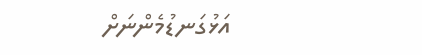އަޅުގަނޑުމެންނަށް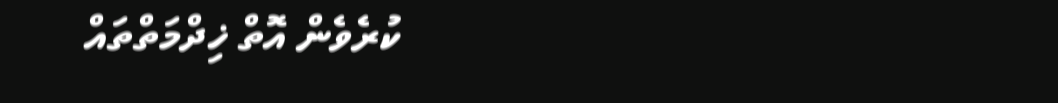ކުރެވެން އޮތް ޚިދްމަތްތައް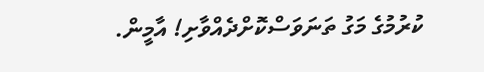ކުރުމުގެ މަގު ތަނަވަސްކޮށްދެއްވާށި! އާމީން.